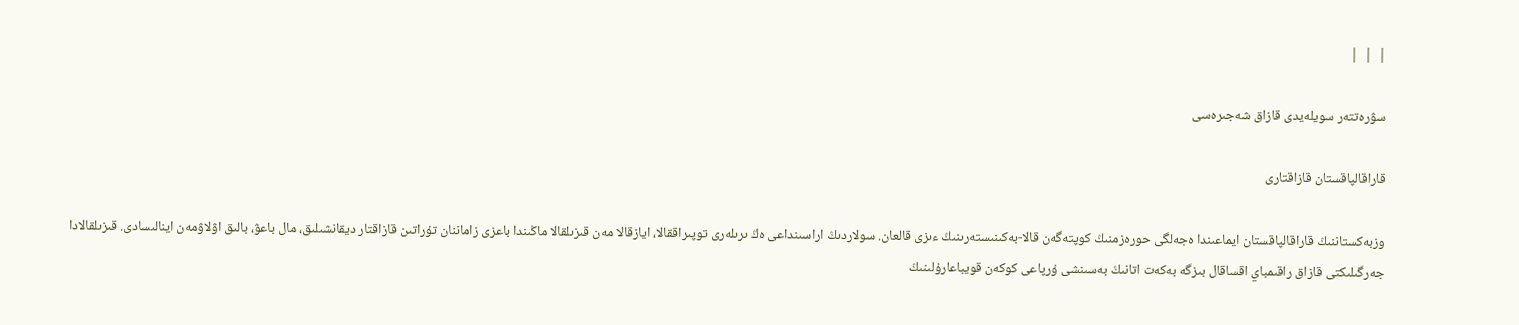|  |  |

سۋرەتتەر سويلەيدى قازاق شەجىرەسى

قاراقالپاقستان قازاقتارى

وزبەكستاننىڭ قاراقالپاقستان ايماعىندا ەجەلگى حورەزمنىڭ كوپتەگەن قالا-بەكىنىستەرىنىڭ ءىزى قالعان. سولاردىڭ اراسىنداعى ەڭ ىرىلەرى توپىراققالا، ايازقالا مەن قىزىلقالا ماڭىندا باعزى زاماننان تۇراتىن قازاقتار ديقانشىلىق، مال باعۋ، بالىق اۋلاۋمەن اينالىسادى. قىزىلقالادا جەرگىلىكتى قازاق راقىمباي اقساقال بىزگە بەكەت اتانىڭ بەسىنشى ۇرپاعى كوكەن قويباعارۇلىنىڭ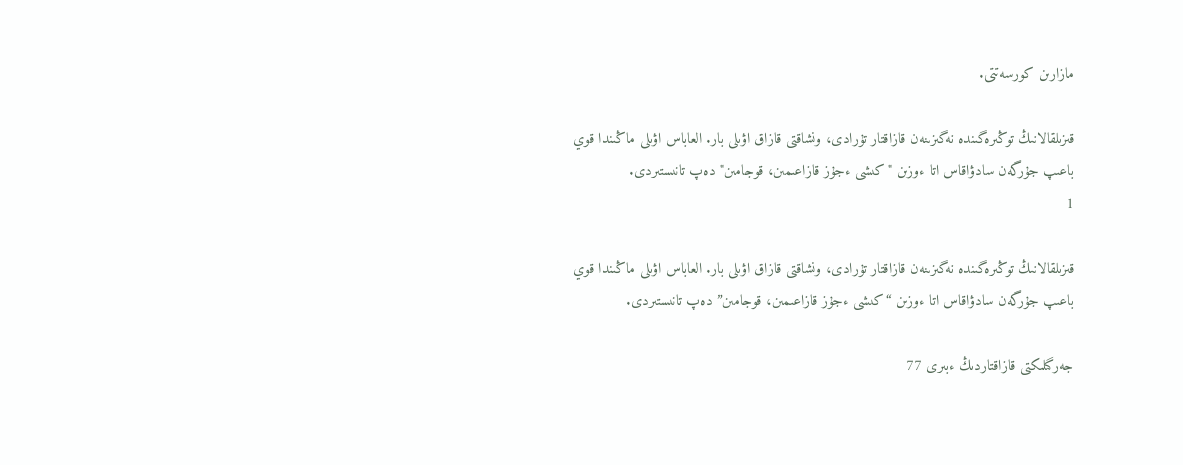مازارىن كورسەتتى.

قىزىلقالانىڭ توڭىرەگىندە نەگىزىنەن قازاقتار تۇرادى، ونشاقتى قازاق اۋىلى بار. العاباس اۋىلى ماڭىندا قوي باعىپ جۇرگەن سادۋاقاس اتا ءوزىن "كىشى ءجۇز قازاعىمىن، قوجامىن" دەپ تانىستىردى.
1

قىزىلقالانىڭ توڭىرەگىندە نەگىزىنەن قازاقتار تۇرادى، ونشاقتى قازاق اۋىلى بار. العاباس اۋىلى ماڭىندا قوي باعىپ جۇرگەن سادۋاقاس اتا ءوزىن “كىشى ءجۇز قازاعىمىن، قوجامىن” دەپ تانىستىردى.

جەرگىلىكتى قازاقتاردىڭ ءبىرى 77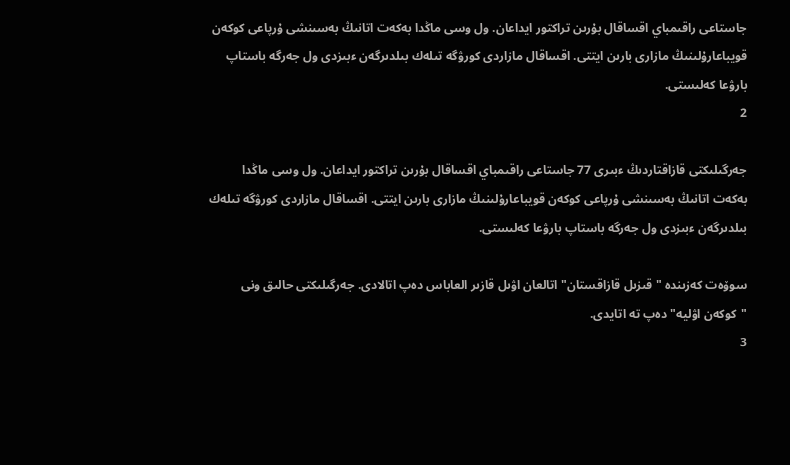جاستاعى راقىمباي اقساقال بۇرىن تراكتور ايداعان. ول وسى ماڭدا بەكەت اتانىڭ بەسىنشى ۇرپاعى كوكەن قويباعارۇلىنىڭ مازارى بارىن ايتتى. اقساقال مازاردى كورۋگە تىلەك بىلدىرگەن ءبىزدى ول جەرگە باستاپ بارۋعا كەلىستى.
2

جەرگىلىكتى قازاقتاردىڭ ءبىرى 77 جاستاعى راقىمباي اقساقال بۇرىن تراكتور ايداعان. ول وسى ماڭدا بەكەت اتانىڭ بەسىنشى ۇرپاعى كوكەن قويباعارۇلىنىڭ مازارى بارىن ايتتى. اقساقال مازاردى كورۋگە تىلەك بىلدىرگەن ءبىزدى ول جەرگە باستاپ بارۋعا كەلىستى.

سوۆەت كەزىندە "قىزىل قازاقستان" اتالعان اۋىل قازىر العاباس دەپ اتالادى. جەرگىلىكتى حالىق ونى "كوكەن اۋليە" دەپ تە اتايدى.
3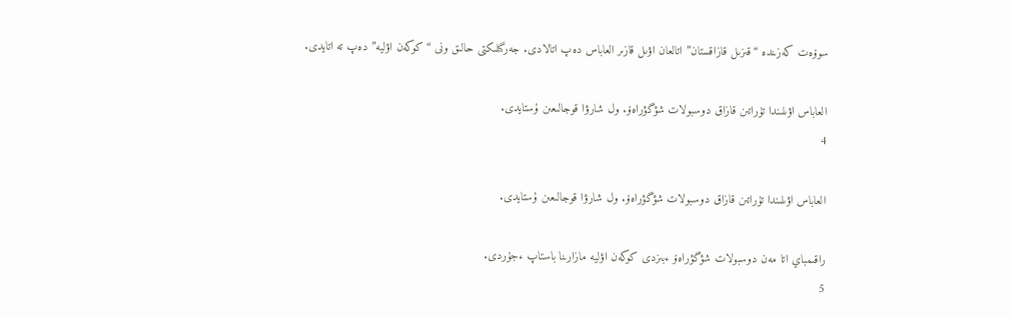سوۆەت كەزىندە “قىزىل قازاقستان” اتالعان اۋىل قازىر العاباس دەپ اتالادى. جەرگىلىكتى حالىق ونى “كوكەن اۋليە” دەپ تە اتايدى.

العاباس اۋىلىندا تۇراتىن قازاق دوسبولات شۋگۋراەۆ. ول شارۋا قوجالىعىن ۇستايدى.
4

العاباس اۋىلىندا تۇراتىن قازاق دوسبولات شۋگۋراەۆ. ول شارۋا قوجالىعىن ۇستايدى.

راقىمباي اتا مەن دوسبولات شۋگۋراەۆ ءبىزدى كوكەن اۋليە مازارىنا باستاپ ءجۇردى.
5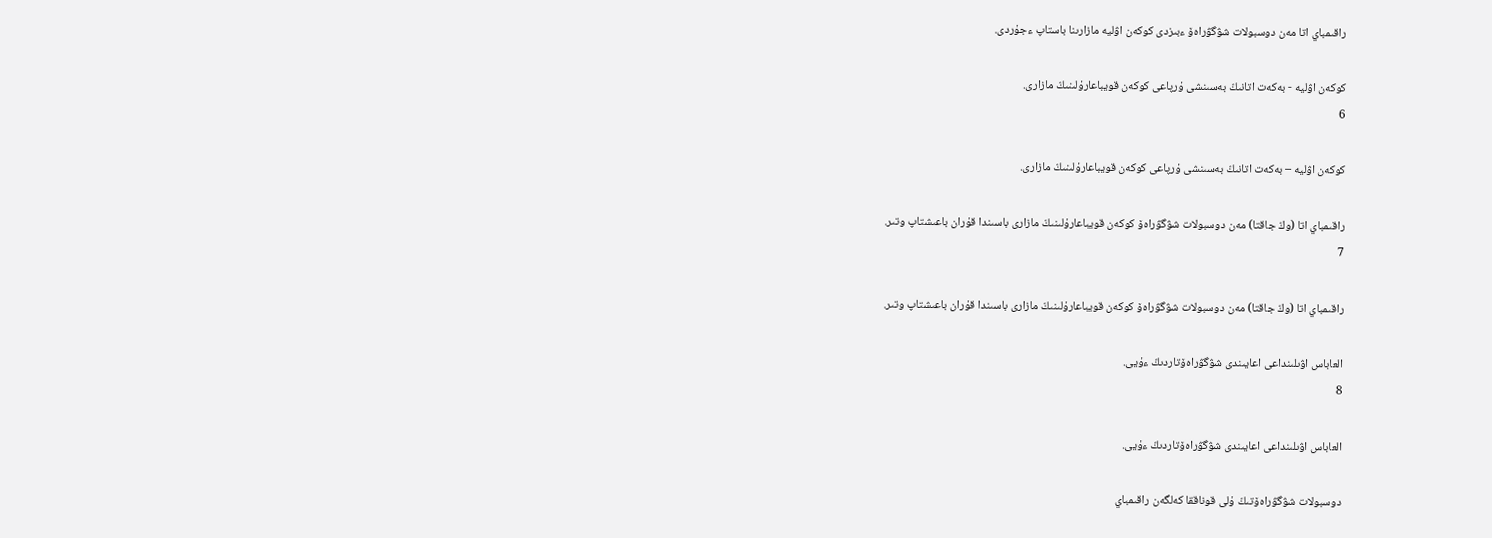راقىمباي اتا مەن دوسبولات شۋگۋراەۆ ءبىزدى كوكەن اۋليە مازارىنا باستاپ ءجۇردى.

كوكەن اۋليە - بەكەت اتانىڭ بەسىنشى ۇرپاعى كوكەن قويباعارۇلىنىڭ مازارى.
6

كوكەن اۋليە – بەكەت اتانىڭ بەسىنشى ۇرپاعى كوكەن قويباعارۇلىنىڭ مازارى.

راقىمباي اتا (وڭ جاقتا) مەن دوسبولات شۋگۋراەۆ كوكەن قويباعارۇلىنىڭ مازارى باسىندا قۇران باعىشتاپ وتىر.
7

راقىمباي اتا (وڭ جاقتا) مەن دوسبولات شۋگۋراەۆ كوكەن قويباعارۇلىنىڭ مازارى باسىندا قۇران باعىشتاپ وتىر.

العاباس اۋىلىنداعى اعايىندى شۋگۋراەۆتاردىڭ ءۇيى.
8

العاباس اۋىلىنداعى اعايىندى شۋگۋراەۆتاردىڭ ءۇيى.

دوسبولات شۋگۋراەۆتىڭ ۇلى قوناققا كەلگەن راقىمباي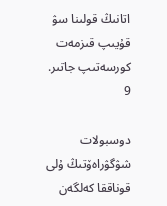اتانىڭ قولىنا سۋ قۇيىپ قىزمەت كورسەتىپ جاتىر.
9

دوسبولات شۋگۋراەۆتىڭ ۇلى قوناققا كەلگەن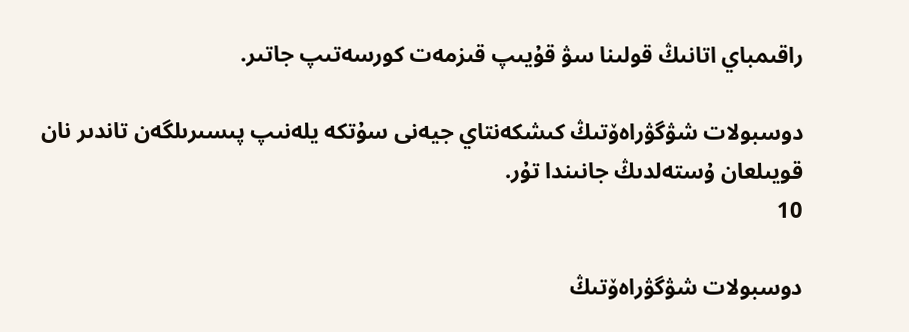راقىمباي اتانىڭ قولىنا سۋ قۇيىپ قىزمەت كورسەتىپ جاتىر.

دوسبولات شۋگۋراەۆتىڭ كىشكەنتاي جيەنى سۇتكە يلەنىپ پىسىرىلگەن تاندىر نان قويىلعان ۇستەلدىڭ جانىندا تۇر.
10

دوسبولات شۋگۋراەۆتىڭ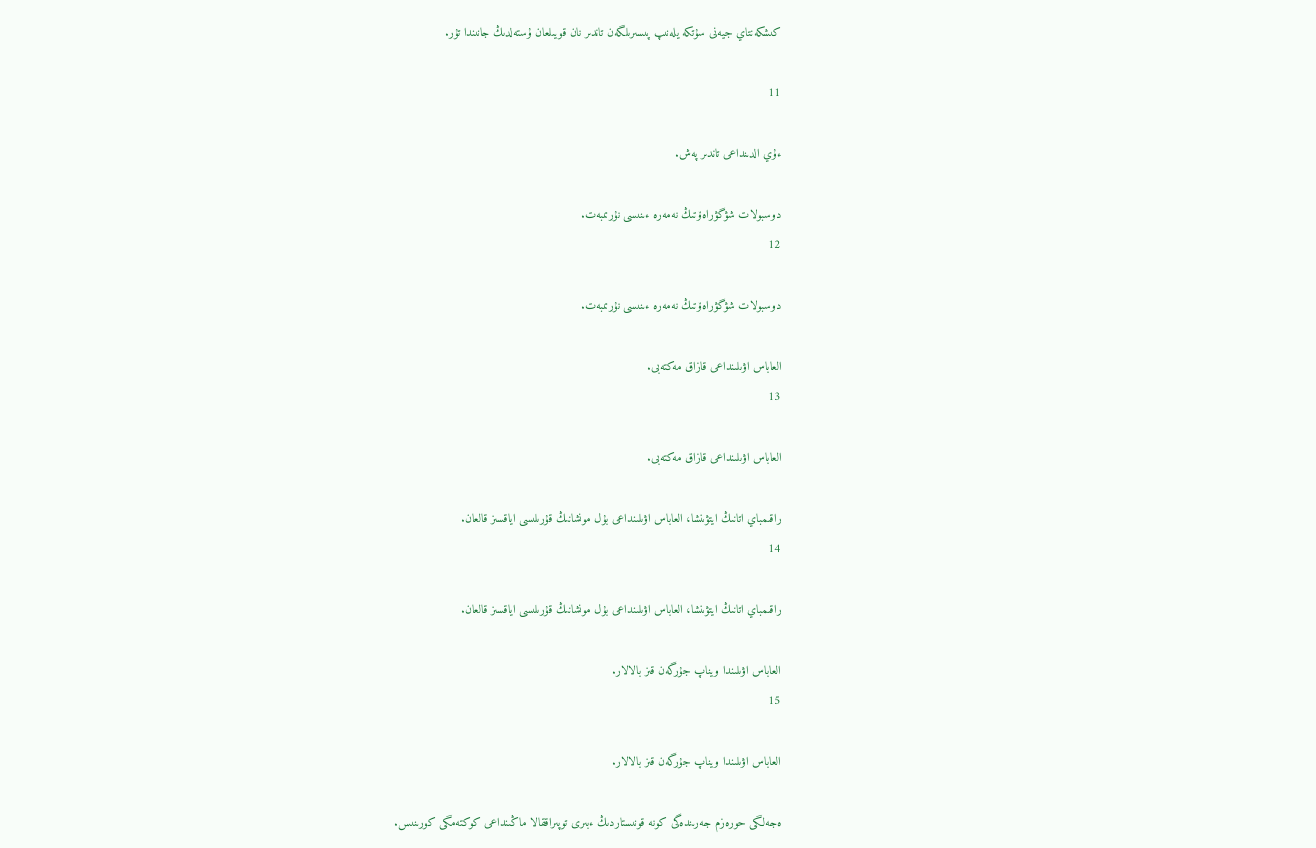كىشكەنتاي جيەنى سۇتكە يلەنىپ پىسىرىلگەن تاندىر نان قويىلعان ۇستەلدىڭ جانىندا تۇر.

11

ءۇي الدىنداعى تاندىر پەش.

دوسبولات شۋگۋراەۆتىڭ نەمەرە ءىنىسى نۇرىمبەت.
12

دوسبولات شۋگۋراەۆتىڭ نەمەرە ءىنىسى نۇرىمبەت.

العاباس اۋىلىنداعى قازاق مەكتەبى.
13

العاباس اۋىلىنداعى قازاق مەكتەبى.

راقىمباي اتانىڭ ايتۋىنشا، العاباس اۋىلىنداعى بۇل مونشانىڭ قۇرىلىسى اياقسىز قالعان.
14

راقىمباي اتانىڭ ايتۋىنشا، العاباس اۋىلىنداعى بۇل مونشانىڭ قۇرىلىسى اياقسىز قالعان.

العاباس اۋىلىندا ويناپ جۇرگەن قىز بالالار.
15

العاباس اۋىلىندا ويناپ جۇرگەن قىز بالالار.

ەجەلگى حورەزم جەرىندەگى كونە قونىستاردىڭ ءبىرى توپىراققالا ماڭىنداعى كوكتەمگى كورىنىس.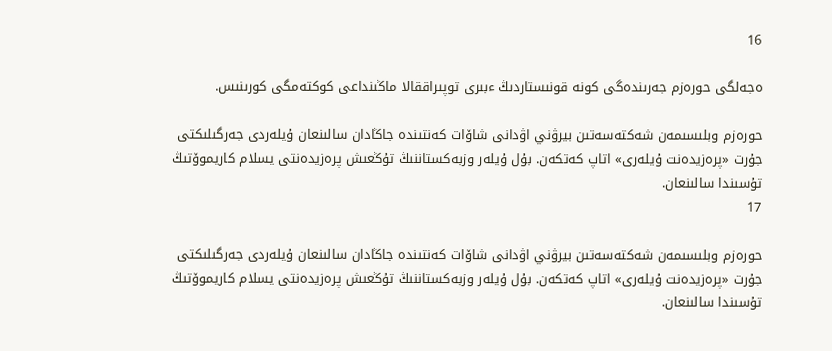16

ەجەلگى حورەزم جەرىندەگى كونە قونىستاردىڭ ءبىرى توپىراققالا ماڭىنداعى كوكتەمگى كورىنىس.

حورەزم وبلىسىمەن شەكتەسەتىن بيرۋني اۋدانى شاۆات كەنتىندە جاڭادان سالىنعان ۇيلەردى جەرگىلىكتى جۇرت «پرەزيدەنت ۇيلەرى» اتاپ كەتكەن. بۇل ۇيلەر وزبەكستاننىڭ تۇڭعىش پرەزيدەنتى يسلام كاريموۆتىڭ تۇسىندا سالىنعان.
17

حورەزم وبلىسىمەن شەكتەسەتىن بيرۋني اۋدانى شاۆات كەنتىندە جاڭادان سالىنعان ۇيلەردى جەرگىلىكتى جۇرت «پرەزيدەنت ۇيلەرى» اتاپ كەتكەن. بۇل ۇيلەر وزبەكستاننىڭ تۇڭعىش پرەزيدەنتى يسلام كاريموۆتىڭ تۇسىندا سالىنعان.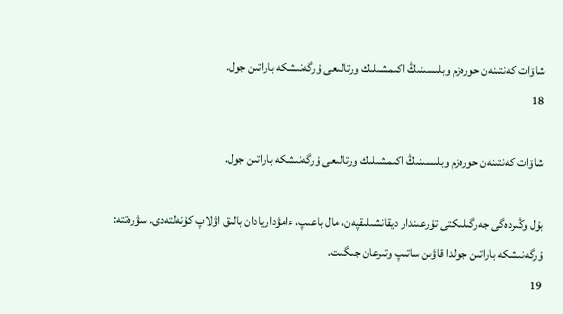شاۆات كەنتىنەن حورەزم وبلىسىنىڭ اكىمشىلىك ورتالىعى ۇرگەنىشكە باراتىن جول.
18

شاۆات كەنتىنەن حورەزم وبلىسىنىڭ اكىمشىلىك ورتالىعى ۇرگەنىشكە باراتىن جول.

بۇل وڭىردەگى جەرگىلىكتى تۇرعىندار ديقانشىلىقپەن، مال باعىپ، ءامۋداريادان بالىق اۋلاپ كۇنەلتەدى. سۋرەتتە: ۇرگەنىشكە باراتىن جولدا قاۋىن ساتىپ وتىرعان جىگىت.
19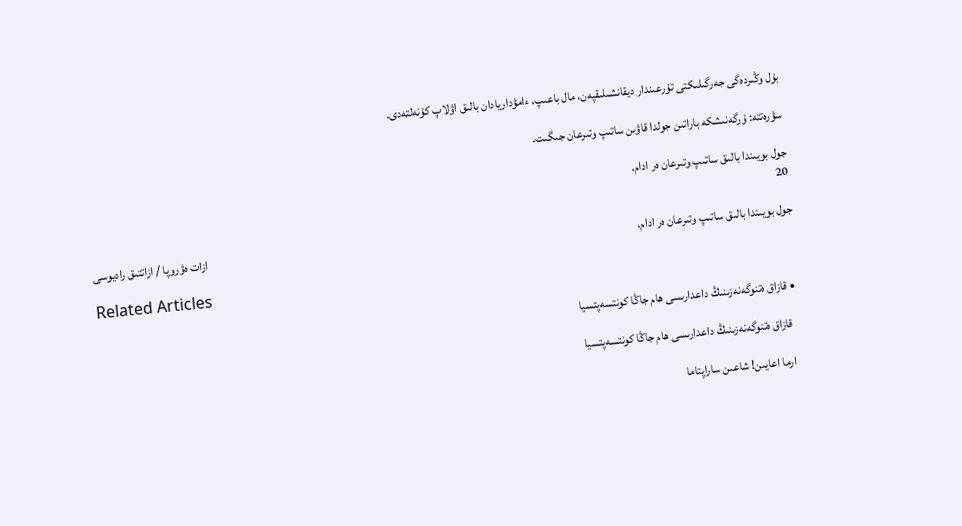بۇل وڭىردەگى جەرگىلىكتى تۇرعىندار ديقانشىلىقپەن، مال باعىپ، ءامۋداريادان بالىق اۋلاپ كۇنەلتەدى.

سۋرەتتە: ۇرگەنىشكە باراتىن جولدا قاۋىن ساتىپ وتىرعان جىگىت.

جول بويىندا بالىق ساتىپ وتىرعان ەر ادام.
20

جول بويىندا بالىق ساتىپ وتىرعان ەر ادام.                                                                                                                                                                                  ازات ەۋروپا / ازاتتىق راديوسى

Related Articles

  • قازاق ەتنوگەنەزىنىڭ داعدارىسى ھام جاڭا كونتسەپتسيا

    قازاق ەتنوگەنەزىنىڭ داعدارىسى ھام جاڭا كونتسەپتسيا

    ارما اعايىن! شاعىن ساراپتاما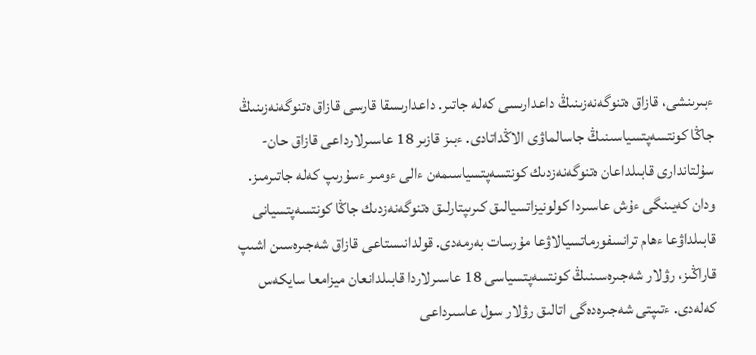ءبىرىنشى، قازاق ەتنوگەنەزىنىڭ داعدارىسى كەلە جاتىر. داعدارىسقا قارسى قازاق ەتنوگەنەزىنىڭ جاڭا كونتسەپتسياسىنىڭ جاسالماۋى الاڭداتادى. ءبىز قازىر 18 عاسىرلارداعى قازاق حان-سۇلتاندارى قابىلداعان ەتنوگەنەزدىك كونتسەپتسياسىمەن ءالى ءومىر ءسۇرىپ كەلە جاتىرمىز. ودان كەيىنگى ءۇش عاسىردا كولونيزاتسيالىق كىرىپتارلىق ەتنوگەنەزدىك جاڭا كونتسەپتسيانى قابىلداۋعا ءھام ترانسفورماتسيالاۋعا مۇرسات بەرمەدى. قولدانىستاعى قازاق شەجىرەسىن اشىپ قاراڭىز، رۋلار شەجىرەسىنىڭ كونتسەپتسياسى 18 عاسىرلاردا قابىلدانعان ميزامعا سايكەس كەلەدى. ءتىپتى شەجىرەدەگى اتالىق رۋلار سول عاسىرداعى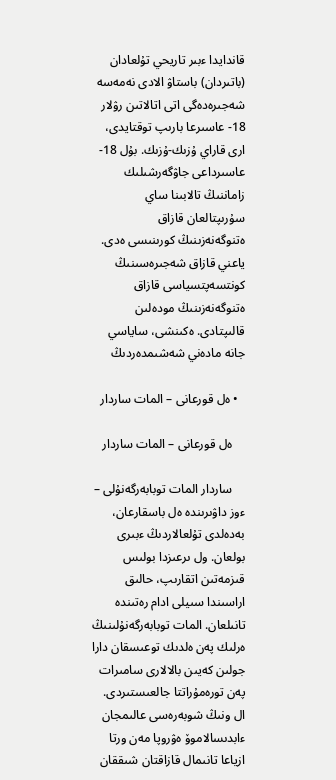قاندايدا ءبىر تاريحي تۇلعادان (باتىردان) باستاۋ الادى نەمەسە شەجىرەدەگى اتى اتالاتىن رۋلار 18- عاسىرعا بارىپ توقتايدى، ارى قاراي ۇزىك-ۇزىك. بۇل 18- عاسىرداعى جاۋگەرشىلىك زاماننىڭ تالابىنا ساي سۇرىپتالعان قازاق ەتنوگەنەزىنىڭ كورىنىسى ەدى. ياعني قازاق شەجىرەسىنىڭ كونتسەپتسياسى قازاق ەتنوگەنەزىنىڭ مودەلىن قالىپتادى. ەكىنشى، ساياسي جانە مادەني شەشىمدەردىڭ

  • ەل قورعانى – المات ساردار

    ەل قورعانى – المات ساردار

    ساردار المات توبابەرگەنۇلى – ءوز داۋىرىندە ەل باسقارعان، بەدەلدى تۇلعالاردىڭ ءبىرى بولعان. ول ىرعىزدا بولىس قىزمەتىن اتقارىپ، حالىق اراسىندا سىيلى ادام رەتىندە تانىلعان. المات توبابەرگەنۇلىنىڭ ەرلىك پەن ەلدىك توعىسقان دارا جولىن كەيىن بالالارى سامىرات پەن تورەمۇراتتا جالعىستىردى. ال ونىڭ شوبەرەسى عالىمجان ءابدىسالاموۆ ەۋروپا مەن ورتا ازياعا تانىمال قازاقتان شىققان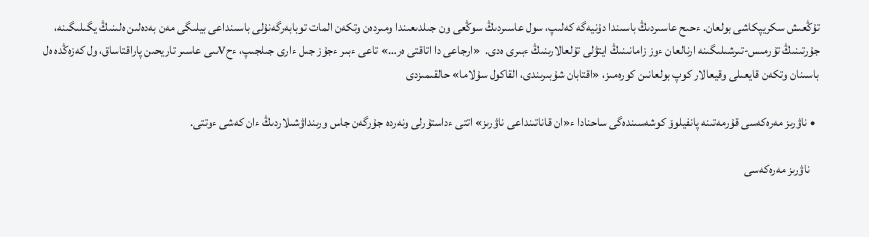تۇڭعىش سكريپكاشى بولعان. ءحىح عاسىردىڭ باسىندا دۇنيەگە كەلىپ، سول عاسىردىڭ سوڭعى ون جىلدىعىندا ومىردەن وتكەن المات توبابەرگەنۇلى باسىنداعى بيلىگى مەن بەدەلىن ەلىنىڭ يگىلىگىنە، جۇرتىنىڭ تۇرمىس-تىرشىلىگىنە ارنالعان ءوز زامانىنىڭ ايتۋلى تۇلعالارىنىڭ ءبىرى ەدى.  «ارجاعى دا اتاقتى ەر…» تاعى ءبىر ءجۇز جىل ءارى جىلجىپ، ءحVىىى عاسىر تاريحىن پاراقتاساق، ول كەزەڭدە ەل باسىنان وتكەن قايعىلى وقيعالار كوپ بولعانىن كورەمىز، «اقتابان شۇبىرىندى، القاكول سۇلاما» حالقىمىزدى

  • ناۋرىز مەرەكەسى قۇرمەتىنە پانفيلوۆ كوشەسىندەگى ساحنادا ء«ان قاناتىنداعى ناۋرىز» اتتى ءداستۇرلى ونەردە جۇرگەن جاس ورىنداۋشىلاردىڭ ءان كەشى ءوتتى.

    ناۋرىز مەرەكەسى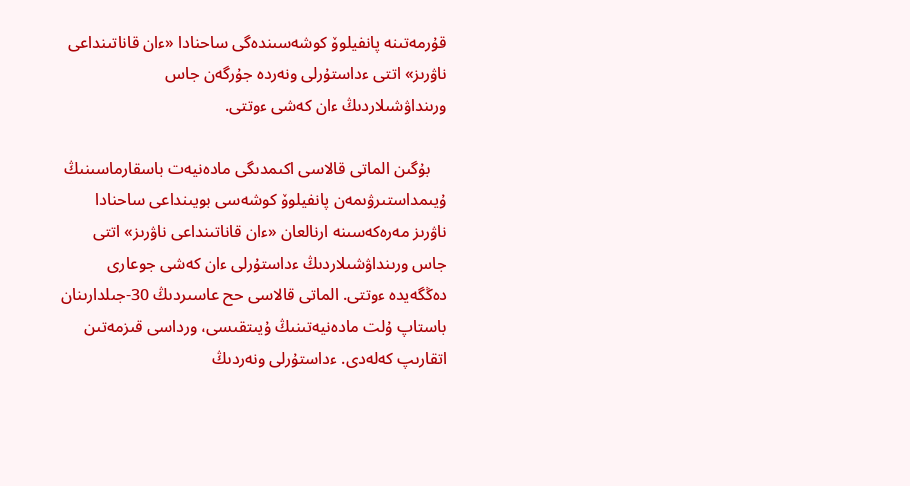قۇرمەتىنە پانفيلوۆ كوشەسىندەگى ساحنادا «ءان قاناتىنداعى ناۋرىز» اتتى ءداستۇرلى ونەردە جۇرگەن جاس ورىنداۋشىلاردىڭ ءان كەشى ءوتتى.

    بۇگىن الماتى قالاسى اكىمدىگى مادەنيەت باسقارماسىنىڭ ۇيىمداستىرۋىمەن پانفيلوۆ كوشەسى بويىنداعى ساحنادا ناۋرىز مەرەكەسىنە ارنالعان «ءان قاناتىنداعى ناۋرىز» اتتى جاس ورىنداۋشىلاردىڭ ءداستۇرلى ءان كەشى جوعارى دەڭگەيدە ءوتتى. الماتى قالاسى حح عاسىردىڭ 30-جىلدارىنان باستاپ ۇلت مادەنيەتىنىڭ ۇيىتقىسى، ورداسى قىزمەتىن اتقارىپ كەلەدى. ءداستۇرلى ونەردىڭ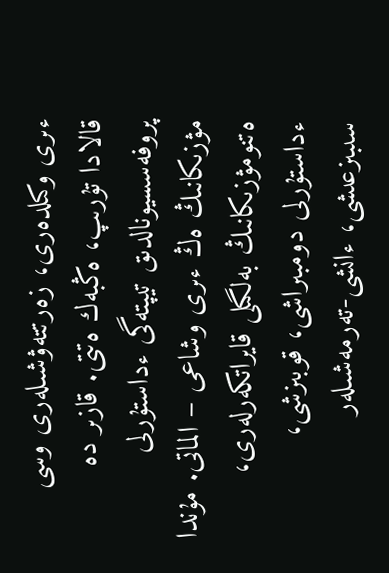ءىرى وكىلدەرى، زەرتتەۋشىلەرى وسى قالادا تۇرىپ، ەڭبەك ەتتى. قازىر دە پروفەسسيونالدىق تيپتەگى ءداستۇرلى مۋزىكانىڭ ەڭ ءىرى وشاعى – الماتى. مۇندا ەتنومۋزىكانىڭ بەلگىلى قايراتكەرلەرى، ءداستۇرلى دومبىراشى، قوبىزشى، سىبىزعىشى، ءانشى-تەرمەشىلەر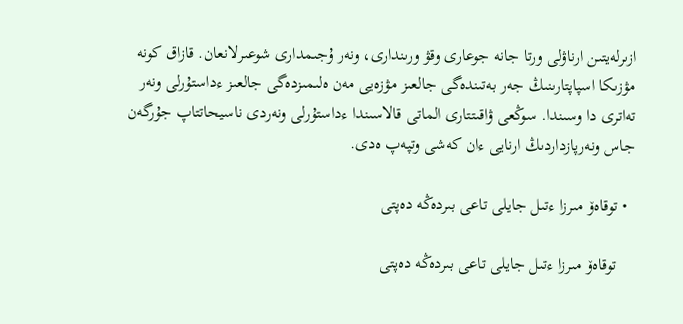ازىرلەيتىن ارناۋلى ورتا جانە جوعارى وقۋ ورىندارى، ونەر ۇجىمدارى شوعىرلانعان. قازاق كونە مۋزىكا اسپاپتارىنىڭ جەر بەتىندەگى جالعىز مۋزەيى مەن ەلىمىزدەگى جالعىز ءداستۇرلى ونەر تەاترى دا وسىندا. سوڭعى ۋاقىتتارى الماتى قالاسىندا ءداستۇرلى ونەردى ناسيحاتتاپ جۇرگەن جاس ونەرپازداردىڭ ارنايى ءان كەشى وتپەپ ەدى.

  • توقاەۆ مىرزا ءتىل جايلى تاعى بىردەڭە دەپتى

    توقاەۆ مىرزا ءتىل جايلى تاعى بىردەڭە دەپتى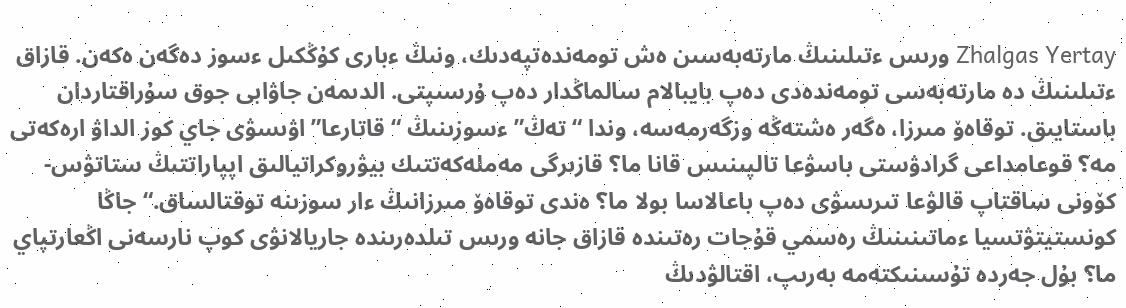Zhalgas Yertay ورىس ءتىلىنىڭ مارتەبەسىن ەش تومەندەتپەدىك، ونىڭ ءبارى كۇڭكىل ءسوز دەگەن ەكەن. قازاق ءتىلىنىڭ دە مارتەبەسى تومەندەدى دەپ بايبالام سالماڭدار دەپ ۇرسىپتى. الدىمەن جاۋابى جوق سۇراقتاردان باستايىق. توقاەۆ مىرزا، ەگەر ەشتەڭە وزگەرمەسە، وندا “تەڭ” ءسوزىنىڭ “قاتارعا” اۋىسۋى جاي كوز الداۋ ارەكەتى مە؟ قوعامداعى گرادۋستى باسۋعا تالپىنىس قانا ما؟ قازىرگى مەملەكەتتىك بيۋروكراتيالىق اپپاراتتىڭ ستاتۋس-كۆونى ساقتاپ قالۋعا تىرىسۋى دەپ باعالاسا بولا ما؟ ەندى توقاەۆ مىرزانىڭ ءار سوزىنە توقتالساق.“جاڭا كونستيتۋتسيا ءماتىنىنىڭ رەسمي قۇجات رەتىندە قازاق جانە ورىس تىلدەرىندە جاريالانۋى كوپ نارسەنى اڭعارتپاي ما؟ بۇل جەردە تۇسىنىكتەمە بەرىپ، اقتالۋدىڭ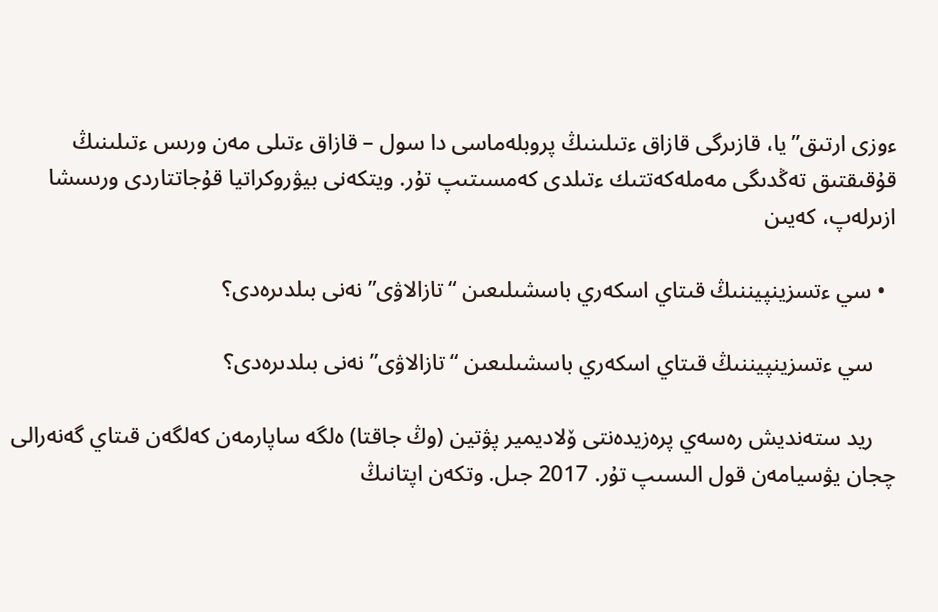ءوزى ارتىق”يا، قازىرگى قازاق ءتىلىنىڭ پروبلەماسى دا سول – قازاق ءتىلى مەن ورىس ءتىلىنىڭ قۇقىقتىق تەڭدىگى مەملەكەتتىك ءتىلدى كەمسىتىپ تۇر. ويتكەنى بيۋروكراتيا قۇجاتتاردى ورىسشا ازىرلەپ، كەيىن

  • سي ءتسزينپيننىڭ قىتاي اسكەري باسشىلىعىن “تازالاۋى” نەنى بىلدىرەدى؟

    سي ءتسزينپيننىڭ قىتاي اسكەري باسشىلىعىن “تازالاۋى” نەنى بىلدىرەدى؟

    ريد ستەنديش رەسەي پرەزيدەنتى ۆلاديمير پۋتين (وڭ جاقتا) ەلگە ساپارمەن كەلگەن قىتاي گەنەرالى چجان يۋسيامەن قول الىسىپ تۇر. 2017 جىل. وتكەن اپتانىڭ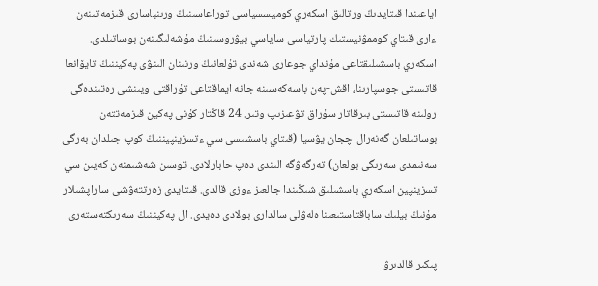اياعىندا قىتايدىڭ ورتالىق اسكەري كوميسسياسى توراعاسىنىڭ ورىنباسارى قىزمەتىنەن ءارى قىتاي كوممۋنيستىك پارتياسى ساياسي بيۋروسىنىڭ مۇشەلىگىنەن بوساتىلدى. اسكەري باسشىلىقتاعى مۇنداي جوعارى شەندى تۇلعانىڭ ورنىنان الىنۋى پەكيننىڭ تايۆانعا قاتىستى جوسپارىنا، اقش-پەن باسەكەسىنە جانە ايماقتاعى تۇراقتى ويىنشى رەتىندەگى رولىنە قاتىستى بىرقاتار سۇراق تۋعىزىپ وتىر. 24 قاڭتار كۇنى پەكين قىزمەتتەن بوساتىلعان گەنەرال چجان يۋسيا (قىتاي باسشىسى سي ءتسزينپيننىڭ كوپ جىلدان بەرگى سەنىمدى سەرىگى بولعان) تەرگەۋگە الىندى دەپ حابارلادى. توسىن شەشىمنەن كەيىن سي تسزينپين اسكەري باسشىلىق شىڭىندا جالعىز ءوزى قالدى. قىتايدى زەرتتەۋشى ساراپشىلار مۇنىڭ بيلىك ساباقتاستىعىنا ەلەۋلى سالدارى بولادى دەيدى. ال پەكيننىڭ سەرىكتەستەرى

پىكىر قالدىرۋ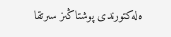ەلەكتورندى پوشتاڭىز سىرتقا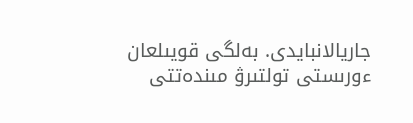جاريالانبايدى. بەلگى قويىلعان ءورىستى تولتىرۋ مىندەتتى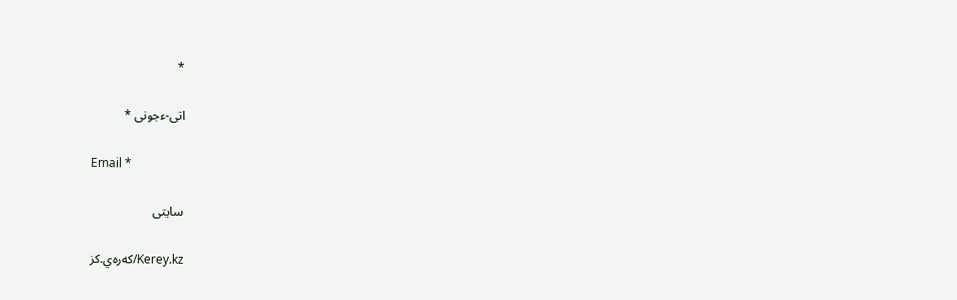*

اتى-ءجونى *

Email *

سايتى

Kerey.kz/كەرەي.كز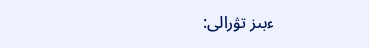ءبىز تۋرالى: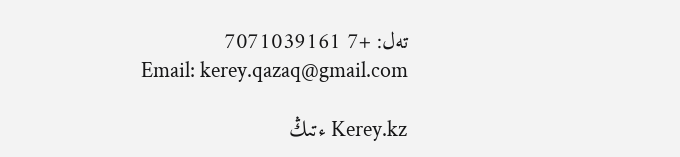تەل: +7 7071039161
Email: kerey.qazaq@gmail.com

Kerey.kz ءتىڭ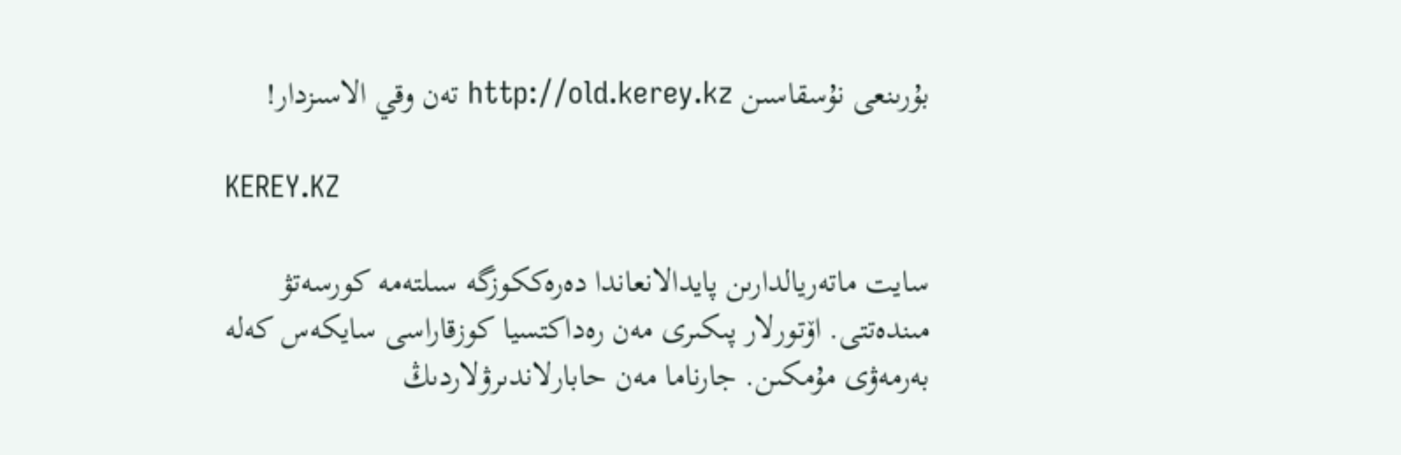بۇرىنعى نۇسقاسىن http://old.kerey.kz تەن وقي الاسىزدار!

KEREY.KZ

سايت ماتەريالدارىن پايدالانعاندا دەرەككوزگە سىلتەمە كورسەتۋ مىندەتتى. اۆتورلار پىكىرى مەن رەداكتسيا كوزقاراسى سايكەس كەلە بەرمەۋى مۇمكىن. جارناما مەن حابارلاندىرۋلاردىڭ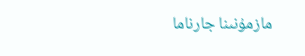مازمۇنىنا جارناما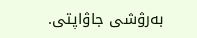بەرۋشى جاۋاپتى.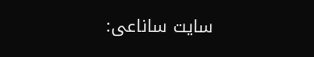سايت ساناعى: